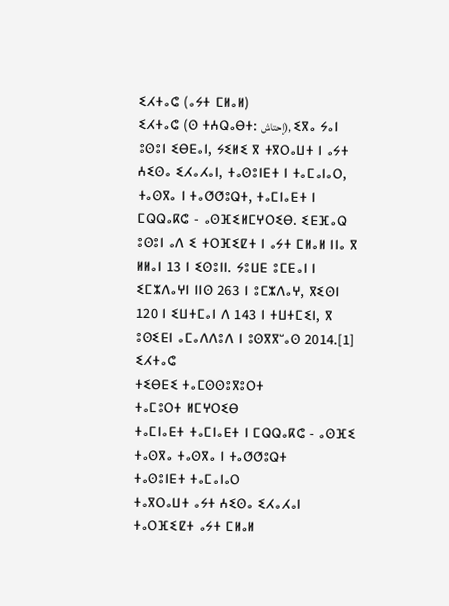ⵉⵃⵜⴰⵛ (ⴰⵢⵜ ⵎⵍⴰⵍ)
ⵉⵃⵜⴰⵛ (ⵙ ⵜⵄⵕⴰⴱⵜ: إحتاش), ⵉⴳⴰ ⵢⴰⵏ ⵓⵙⵓⵏ ⵉⴱⴹⴰⵏ, ⵢⵉⵍⵉ ⴳ ⵜⴳⵔⴰⵡⵜ ⵏ ⴰⵢⵜ ⵄⵉⵙⴰ ⵉⵃⴰⵃⴰⵏ, ⵜⴰⵙⵓⵏⴹⵜ ⵏ ⵜⴰⵎⴰⵏⴰⵔ, ⵜⴰⵙⴳⴰ ⵏ ⵜⴰⵚⵚⵓⵕⵜ, ⵜⴰⵎⵏⴰⴹⵜ ⵏ ⵎⵕⵕⴰⴽⵛ - ⴰⵙⴼⵉⵍⵎⵖⵔⵉⴱ. ⵉⴹⴼⴰⵕ ⵓⵙⵓⵏ ⴰⴷ ⵉ ⵜⵔⴼⵉⵇⵜ ⵏ ⴰⵢⵜ ⵎⵍⴰⵍ ⵏⵏⴰ ⴳ ⵍⵍⴰⵏ 13 ⵏ ⵉⵙⵓⵏⵏ. ⵢⵓⵡⴹ ⵓⵎⴹⴰⵏ ⵏ ⵉⵎⵣⴷⴰⵖⵏ ⵏⵏⵙ 263 ⵏ ⵓⵎⵣⴷⴰⵖ, ⴳⵉⵙⵏ 120 ⵏ ⵉⵡⵜⵎⴰⵏ ⴷ 143 ⵏ ⵜⵡⵜⵎⵉⵏ, ⴳ ⵓⵙⵉⴹⵏ ⴰⵎⴰⴷⴷⵓⴷ ⵏ ⵓⵙⴳⴳⵯⴰⵙ 2014.[1]
ⵉⵃⵜⴰⵛ
ⵜⵉⴱⴹⵉ ⵜⴰⵎⵙⵙⵓⴳⵓⵔⵜ
ⵜⴰⵎⵓⵔⵜ ⵍⵎⵖⵔⵉⴱ
ⵜⴰⵎⵏⴰⴹⵜ ⵜⴰⵎⵏⴰⴹⵜ ⵏ ⵎⵕⵕⴰⴽⵛ - ⴰⵙⴼⵉ
ⵜⴰⵙⴳⴰ ⵜⴰⵙⴳⴰ ⵏ ⵜⴰⵚⵚⵓⵕⵜ
ⵜⴰⵙⵓⵏⴹⵜ ⵜⴰⵎⴰⵏⴰⵔ
ⵜⴰⴳⵔⴰⵡⵜ ⴰⵢⵜ ⵄⵉⵙⴰ ⵉⵃⴰⵃⴰⵏ
ⵜⴰⵔⴼⵉⵇⵜ ⴰⵢⵜ ⵎⵍⴰⵍ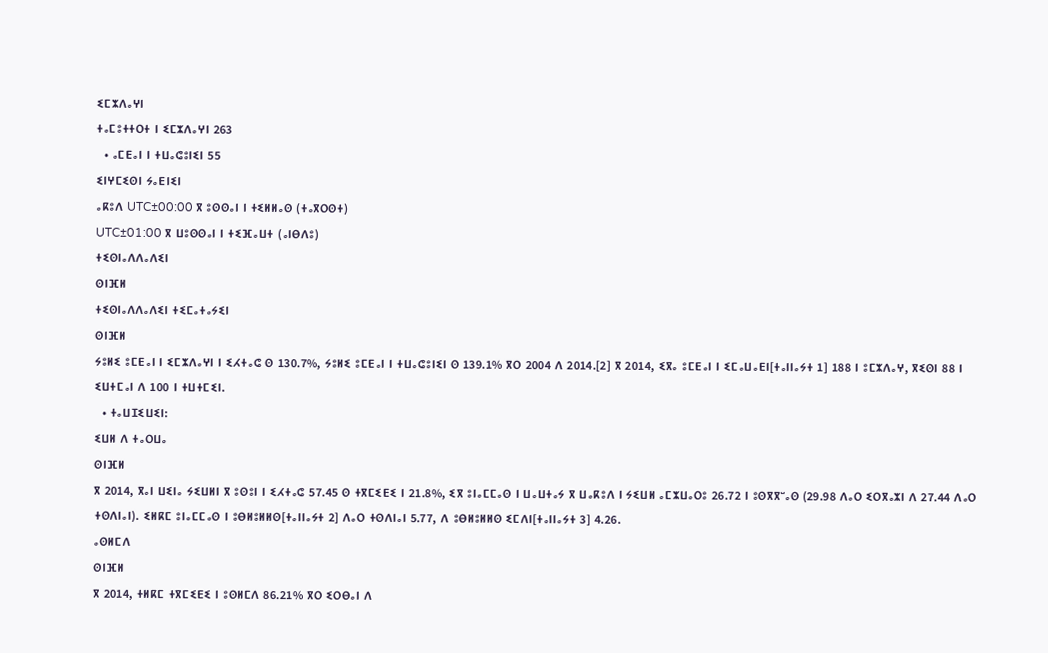ⵉⵎⵣⴷⴰⵖⵏ
ⵜⴰⵎⵓⵜⵜⵔⵜ ⵏ ⵉⵎⵣⴷⴰⵖⵏ 263
  • ⴰⵎⴹⴰⵏ ⵏ ⵜⵡⴰⵛⵓⵏⵉⵏ 55
ⵉⵏⵖⵎⵉⵙⵏ ⵢⴰⴹⵏⵉⵏ
ⴰⴽⵓⴷ UTC±00:00 ⴳ ⵓⵙⵙⴰⵏ ⵏ ⵜⵉⵍⵍⴰⵙ (ⵜⴰⴳⵔⵙⵜ)
UTC±01:00 ⴳ ⵡⵓⵙⵙⴰⵏ ⵏ ⵜⵉⴼⴰⵡⵜ (ⴰⵏⴱⴷⵓ)
ⵜⵉⵙⵏⴰⴷⴷⴰⴷⵉⵏ
ⵙⵏⴼⵍ
ⵜⵉⵙⵏⴰⴷⴷⴰⴷⵉⵏ ⵜⵉⵎⴰⵜⴰⵢⵉⵏ
ⵙⵏⴼⵍ
ⵢⵓⵍⵉ ⵓⵎⴹⴰⵏ ⵏ ⵉⵎⵣⴷⴰⵖⵏ ⵏ ⵉⵃⵜⴰⵛ ⵙ 130.7%, ⵢⵓⵍⵉ ⵓⵎⴹⴰⵏ ⵏ ⵜⵡⴰⵛⵓⵏⵉⵏ ⵙ 139.1% ⴳⵔ 2004 ⴷ 2014.[2] ⴳ 2014, ⵉⴳⴰ ⵓⵎⴹⴰⵏ ⵏ ⵉⵎⴰⵡⴰⴹⵏ[ⵜⴰⵏⵏⴰⵢⵜ 1] 188 ⵏ ⵓⵎⵣⴷⴰⵖ, ⴳⵉⵙⵏ 88 ⵏ ⵉⵡⵜⵎⴰⵏ ⴷ 100 ⵏ ⵜⵡⵜⵎⵉⵏ.
  • ⵜⴰⵡⵊⵉⵡⵉⵏ:
ⵉⵡⵍ ⴷ ⵜⴰⵔⵡⴰ
ⵙⵏⴼⵍ
ⴳ 2014, ⴳⴰⵏ ⵡⵉⵏⴰ ⵢⵉⵡⵍⵏ ⴳ ⵓⵙⵓⵏ ⵏ ⵉⵃⵜⴰⵛ 57.45 ⵙ ⵜⴳⵎⵉⴹⵉ ⵏ 21.8%, ⵉⴳ ⵓⵏⴰⵎⵎⴰⵙ ⵏ ⵡⴰⵡⵜⴰⵢ ⴳ ⵡⴰⴽⵓⴷ ⵏ ⵢⵉⵡⵍ ⴰⵎⵣⵡⴰⵔⵓ 26.72 ⵏ ⵓⵙⴳⴳⵯⴰⵙ (29.98 ⴷⴰⵔ ⵉⵔⴳⴰⵣⵏ ⴷ 27.44 ⴷⴰⵔ ⵜⵙⴷⵏⴰⵏ). ⵉⵍⴽⵎ ⵓⵏⴰⵎⵎⴰⵙ ⵏ ⵓⴱⵍⵓⵍⵍⵙ[ⵜⴰⵏⵏⴰⵢⵜ 2] ⴷⴰⵔ ⵜⵙⴷⵏⴰⵏ 5.77, ⴷ ⵓⴱⵍⵓⵍⵍⵙ ⵉⵎⴷⵏ[ⵜⴰⵏⵏⴰⵢⵜ 3] 4.26.
ⴰⵙⵍⵎⴷ
ⵙⵏⴼⵍ
ⴳ 2014, ⵜⵍⴽⵎ ⵜⴳⵎⵉⴹⵉ ⵏ ⵓⵙⵍⵎⴷ 86.21% ⴳⵔ ⵉⵔⴱⴰⵏ ⴷ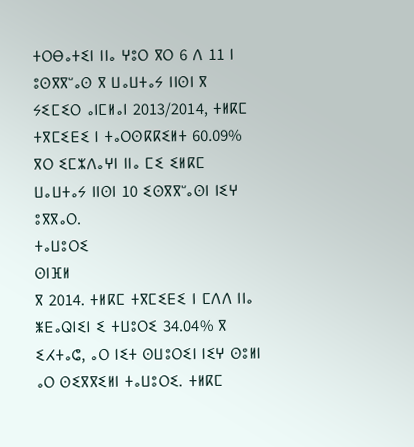ⵜⵔⴱⴰⵜⵉⵏ ⵏⵏⴰ ⵖⵓⵔ ⴳⵔ 6 ⴷ 11 ⵏ ⵓⵙⴳⴳⵯⴰⵙ ⴳ ⵡⴰⵡⵜⴰⵢ ⵏⵏⵙⵏ ⴳ ⵢⵉⵎⵉⵔ ⴰⵏⵎⵍⴰⵏ 2013/2014, ⵜⵍⴽⵎ ⵜⴳⵎⵉⴹⵉ ⵏ ⵜⴰⵔⵙⴽⴽⵉⵍⵜ 60.09% ⴳⵔ ⵉⵎⵣⴷⴰⵖⵏ ⵏⵏⴰ ⵎⵉ ⵉⵍⴽⵎ ⵡⴰⵡⵜⴰⵢ ⵏⵏⵙⵏ 10 ⵉⵙⴳⴳⵯⴰⵙⵏ ⵏⵉⵖ ⵓⴳⴳⴰⵔ.
ⵜⴰⵡⵓⵔⵉ
ⵙⵏⴼⵍ
ⴳ 2014. ⵜⵍⴽⵎ ⵜⴳⵎⵉⴹⵉ ⵏ ⵎⴷⴷ ⵏⵏⴰ ⵥⴹⴰⵕⵏⵉⵏ ⵉ ⵜⵡⵓⵔⵉ 34.04% ⴳ ⵉⵃⵜⴰⵛ, ⴰⵔ ⵏⵉⵜ ⵙⵡⵓⵔⵉⵏ ⵏⵉⵖ ⵙⵓⵍⵏ ⴰⵔ ⵙⵉⴳⴳⵉⵍⵏ ⵜⴰⵡⵓⵔⵉ. ⵜⵍⴽⵎ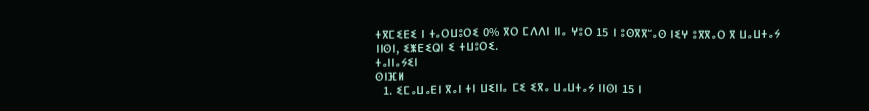ⵜⴳⵎⵉⴹⵉ ⵏ ⵜⴰⵔⵡⵓⵔⵉ 0% ⴳⵔ ⵎⴷⴷⵏ ⵏⵏⴰ ⵖⵓⵔ 15 ⵏ ⵓⵙⴳⴳⵯⴰⵙ ⵏⵉⵖ ⵓⴳⴳⴰⵔ ⴳ ⵡⴰⵡⵜⴰⵢ ⵏⵏⵙⵏ, ⵉⵥⴹⵉⵕⵏ ⵉ ⵜⵡⵓⵔⵉ.
ⵜⴰⵏⵏⴰⵢⵉⵏ
ⵙⵏⴼⵍ
  1. ⵉⵎⴰⵡⴰⴹⵏ ⴳⴰⵏ ⵜⵏ ⵡⵉⵏⵏⴰ ⵎⵉ ⵉⴳⴰ ⵡⴰⵡⵜⴰⵢ ⵏⵏⵙⵏ 15 ⵏ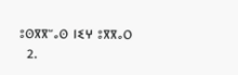ⵓⵙⴳⴳⵯⴰⵙ ⵏⵉⵖ ⵓⴳⴳⴰⵔ
  2.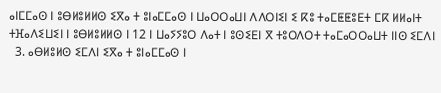ⴰⵏⵎⵎⴰⵙ ⵏ ⵓⴱⵍⵓⵍⵍⵙ ⵉⴳⴰ ⵜ ⵓⵏⴰⵎⵎⴰⵙ ⵏ ⵡⴰⵔⵔⴰⵡⵏ ⴷⴷⵔⵏⵉⵏ ⵉ ⴽⵓ ⵜⴰⵎⵟⵟⵓⴹⵜ ⵎⴽ ⵍⵍⴰⵏⵜ ⵜⴼⴰⴷⵉⵡⵉⵏ ⵏ ⵓⴱⵍⵓⵍⵍⵙ ⵏ 12 ⵏ ⵡⴰⵢⵢⵓⵔ ⴷⴰⵜ ⵏ ⵓⵙⵉⴹⵏ ⴳ ⵜⵓⵔⴷⵔⵜ ⵜⴰⵎⴰⵔⵔⴰⵡⵜ ⵏⵏⵙ ⵉⵎⴷⵏ
  3. ⴰⴱⵍⵓⵍⵙ ⵉⵎⴷⵏ ⵉⴳⴰ ⵜ ⵓⵏⴰⵎⵎⴰⵙ ⵏ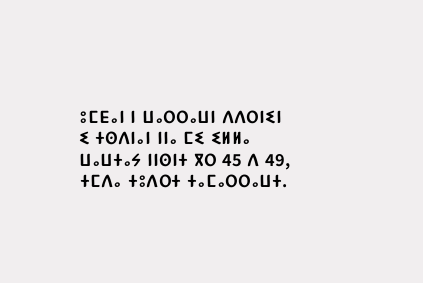ⵓⵎⴹⴰⵏ ⵏ ⵡⴰⵔⵔⴰⵡⵏ ⴷⴷⵔⵏⵉⵏ ⵉ ⵜⵙⴷⵏⴰⵏ ⵏⵏⴰ ⵎⵉ ⵉⵍⵍⴰ ⵡⴰⵡⵜⴰⵢ ⵏⵏⵙⵏⵜ ⴳⵔ 45 ⴷ 49, ⵜⵎⴷⴰ ⵜⵓⴷⵔⵜ ⵜⴰⵎⴰⵔⵔⴰⵡⵜ.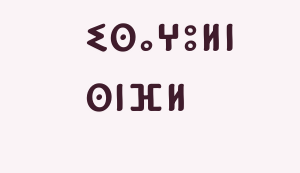ⵉⵙⴰⵖⵓⵍⵏ
ⵙⵏⴼⵍ